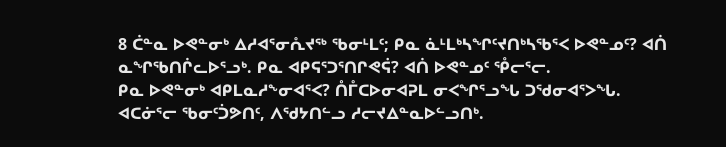8 ᑖᓐᓇ ᐅᕙᓐᓂᒃ ᐃᓱᐊᕐᓂᕅᔪᖅ ᖃᓂᒻᒪᑦ; ᑭᓇ ᓈᒻᒪᒃᓴᖏᑦᔪᑎᒃᓴᖃᕐᐸ ᐅᕙᓐᓄᑦ? ᐊᑏ ᓇᖏᖃᑎᒌᓚᐅᕐᓗᒃ. ᑭᓇ ᐊᑭᕋᕐᑐᕐᑎᒋᕙᕌ? ᐊᑏ ᐅᕙᓐᓄᑦ ᕾᓕᕐᓕ.
ᑭᓇ ᐅᕙᓐᓂᒃ ᐊᑭᒪᓇᓱᖕᓂᐊᕐᐸ? ᑍᒤᑕᐅᓂᐊᕈᒪ ᓂᐸᖏᕐᓗᖓ ᑐᖁᓂᐊᕐᐳᖓ.
ᐊᑕᓃᕐᓕ ᖃᓂᑦᑑᕗᑎᑦ, ᐱᖁᔭᑎᓪᓗ ᓱᓕᔪᐃᓐᓇᐅᓪᓗᑎᒃ.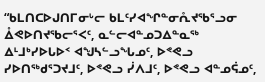“ᑲᒪᑎᑕᐅᒍᑎᒥᓂᒡᓕ ᑲᒪᑦᓯᐊᖏᓐᓂᕅᔪᖃᕐᓗᓂ ᐂᕙᐅᑎᔪᖃᓕᕐᐸᑦ, ᓇᓪᓕᐊᓐᓄᑐᐃᓐᓇᖅ ᐃᒻᒧᒃᓯᐅᒐᐅᑉ ᐊᖑᓴᓪᓗᖓᓄᑦ, ᐅᕝᕙᓗ ᓯᐅᑎᖅᑯᕐᑐᔪᒧᑦ, ᐅᕝᕙᓗ ᓰᐱᒧᑦ, ᐅᕝᕙᓗ ᐊᓐᓄᕌᓄᑦ,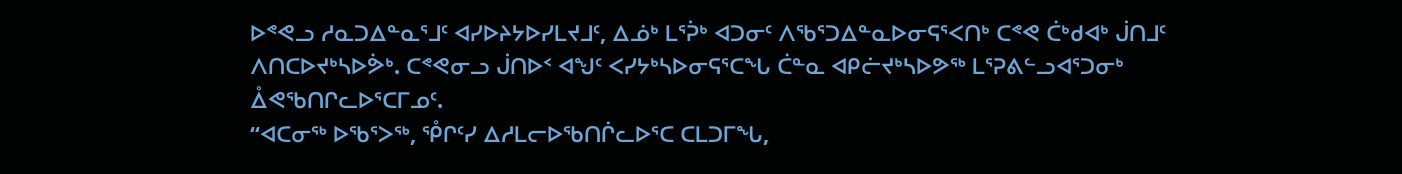ᐅᕝᕙᓗ ᓱᓇᑐᐃᓐᓇᕐᒧᑦ ᐊᓯᐅᔨᔭᐅᓯᒪᔪᒧᑦ, ᐃᓅᒃ ᒪᕐᕉᒃ ᐊᑐᓂᑦ ᐱᖃᕐᑐᐃᓐᓇᐅᓂᕋᕐᐸᑎᒃ ᑕᕝᕙ ᑖᒃᑯᐊᒃ ᒎᑎᒧᑦ ᐱᑎᑕᐅᔪᒃᓴᐅᕘᒃ. ᑕᕝᕙᓂᓗ ᒎᑎᐅᑉ ᐊᖑᑦ ᐸᓯᔭᒃᓴᐅᓂᕋᕐᑕᖓ ᑖᓐᓇ ᐊᑭᓖᔪᒃᓴᐅᕗᖅ ᒪᕐᕈᕕᓪᓗᐊᕐᑐᓂᒃ ᐂᕙᖃᑎᒋᓚᐅᕐᑕᒥᓄᑦ.
“ᐊᑕᓂᖅ ᐅᖃᕐᐳᖅ, ᕾᒋᑦᓯ ᐃᓱᒪᓕᐅᖃᑎᒌᓚᐅᕐᑕ ᑕᒪᑐᒥᖓ,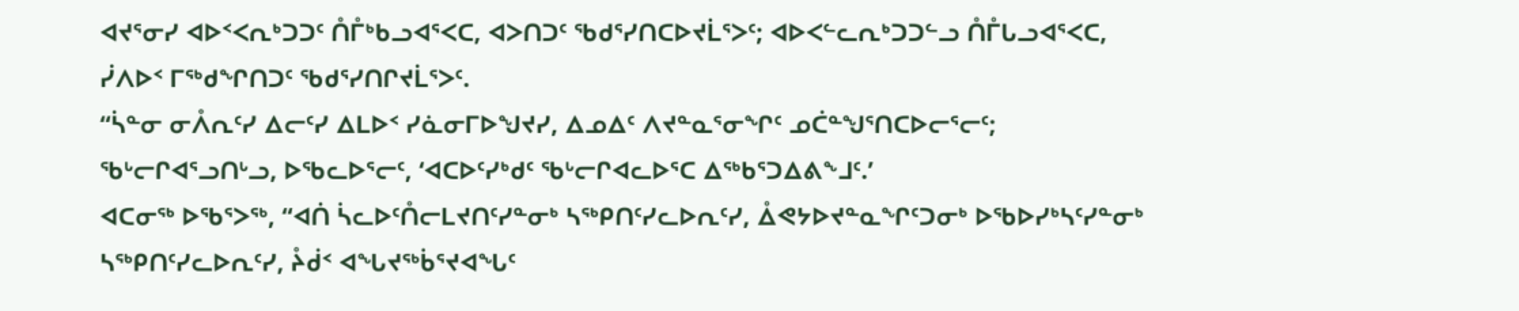ᐊᔪᕐᓂᓯ ᐊᐅᑉᐸᕆᒃᑐᑐᑦ ᑍᒤᒃᑲᓗᐊᕐᐸᑕ, ᐊᐳᑎᑐᑦ ᖃᑯᕐᓯᑎᑕᐅᔪᒫᕐᐳᑦ; ᐊᐅᐸᓪᓚᕆᒃᑐᑐᓪᓗ ᑍᒤᒐᓗᐊᕐᐸᑕ, ᓰᐱᐅᑉ ᒥᖅᑯᖏᑎᑐᑦ ᖃᑯᕐᓯᑎᒋᔪᒫᕐᐳᑦ.
“ᓵᓐᓂ ᓂᐰᕆᑦᓯ ᐃᓕᑦᓯ ᐃᒪᐅᑉ ᓯᓈᓂᒥᐅᖑᔪᓯ, ᐃᓄᐃᑦ ᐱᔪᓐᓇᕐᓂᖏᑦ ᓄᑖᓐᖑᕐᑎᑕᐅᓕᕐᓕᑦ; ᖃᒡᓕᒋᐊᕐᓗᑎᒡᓗ, ᐅᖃᓚᐅᕐᓕᑦ, ‘ᐊᑕᐅᑦᓯᒃᑯᑦ ᖃᒡᓕᒋᐊᓚᐅᕐᑕ ᐃᖅᑲᕐᑐᐃᕕᖕᒧᑦ.’
ᐊᑕᓂᖅ ᐅᖃᕐᐳᖅ, “ᐊᑏ ᓵᓚᐅᑦᑍᓕᒪᔪᑎᑦᓯᓐᓂᒃ ᓴᖅᑭᑎᑦᓯᓚᐅᕆᑦᓯ, ᐂᕙᔭᐅᔪᓐᓇᖏᑦᑐᓂᒃ ᐅᖃᐅᓯᒃᓴᑦᓯᓐᓂᒃ ᓴᖅᑭᑎᑦᓯᓚᐅᕆᑦᓯ, ᔧᑰᑉ ᐊᖓᔪᖅᑳᕐᔪᐊᖓᑦ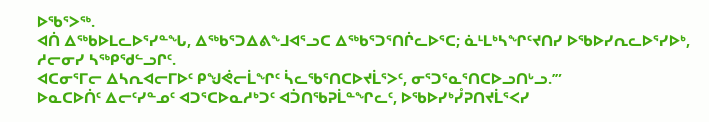ᐅᖃᕐᐳᖅ.
ᐊᑏ ᐃᖅᑲᐅᒪᓚᐅᕐᓯᓐᖓ, ᐃᖅᑲᕐᑐᐃᕕᖕᒧᐊᕐᓗᑕ ᐃᖅᑲᕐᑐᕐᑎᒌᓚᐅᕐᑕ; ᓈᒻᒪᒃᓴᖏᑦᔪᑎᓯ ᐅᖃᐅᓯᕆᓚᐅᕐᓯᐅᒃ, ᓱᓕᓂᓯ ᓴᖅᑭᖁᓪᓗᒋᑦ.
ᐊᑕᓂᕐᒥᓕ ᐃᓴᕆᐊᓕᒥᐅᑦ ᑭᖑᕚᓕᒫᖏᑦ ᓵᓚᖃᕐᑎᑕᐅᔪᒫᕐᐳᑦ, ᓂᕐᑐᕐᓇᕐᑎᑕᐅᓗᑎᒡᓗ.’”
ᐅᓇᑕᐅᑏᑦ ᐃᓕᑦᓯᓐᓄᑦ ᐊᑐᕐᑕᐅᓇᓱᒃᑐᑦ ᐊᑑᑎᖃᕈᒫᓐᖏᓚᑦ, ᐅᖃᐅᓯᒃᓮᕈᑎᔪᒫᕐᐸᓯ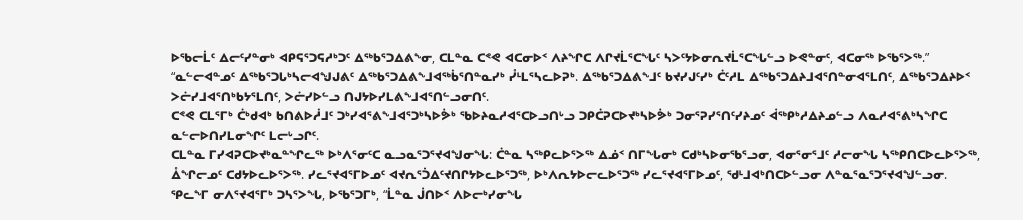ᐅᖃᓕᒫᑦ ᐃᓕᑦᓯᓐᓂᒃ ᐊᑭᕋᕐᑐᕋᓱᒃᑐᑦ ᐃᖅᑲᕐᑐᐃᕕᖕᓂ, ᑕᒪᓐᓇ ᑕᕝᕙ ᐊᑕᓂᐅᑉ ᐱᔨᖏᑕ ᐱᒋᔪᒫᕐᑕᖓᑦ ᓴᐳᑦᔭᐅᓂᕆᔪᒫᕐᑕᖓᓪᓗ ᐅᕙᓐᓂᑦ, ᐊᑕᓂᖅ ᐅᖃᕐᐳᖅ.”
“ᓇᓪᓕᐊᓐᓄᑦ ᐃᖅᑲᕐᑐᒐᒃᓴᓕᐊᖑᒍᕕᑦ ᐃᖅᑲᕐᑐᐃᕕᖕᒧᐊᖅᑳᕐᑎᓐᓇᓯᒃ ᓮᒻᒪᕐᓴᓚᐅᕈᒃ. ᐃᖅᑲᕐᑐᐃᕕᖕᒧᑦ ᑲᔪᓯᒍᑦᓯᒃ ᑖᑦᓱᒪ ᐃᖅᑲᕐᑐᐃᔨᒧᐊᕐᑎᓐᓂᐊᕐᒪᑎᑦ, ᐃᖅᑲᕐᑐᐃᔨᐅᑉ ᐳᓖᓯᒧᐊᕐᑎᒃᑲᔭᕐᒪᑎᑦ, ᐳᓖᓯᐅᓪᓗ ᑎᒍᔭᐅᓯᒪᕕᖕᒧᐊᕐᑎᓪᓗᓂᑎᑦ.
ᑕᕝᕙ ᑕᒪᕐᒥᒃ ᑖᒃᑯᐊᒃ ᑲᑎᕕᐅᓲᒧᑦ ᑐᒃᓯᐊᕐᕕᖕᒧᐊᕐᑐᒃᓴᐅᕘᒃ ᖃᐅᔨᓇᓱᐊᕐᑕᐅᓗᑎᒡᓗ ᑐᑭᑖᕈᑕᐅᔪᒃᓴᐅᕘᒃ ᑐᓂᕐᕈᓯᕐᑎᑦᓯᔨᓄᑦ ᐋᖅᑭᒃᓱᐃᔨᓄᓪᓗ ᐱᓇᓱᐊᕐᕕᒃᓴᖏᑕ ᓇᓪᓕᐅᑎᓯᒪᓂᖏᑦ ᒪᓕᒡᓗᒋᑦ.
ᑕᒪᓐᓇ ᒥᓯᐊᕈᑕᐅᔪᒃᓇᓐᖏᓚᖅ ᐅᒃᐱᕐᓂᑦᑕ ᓇᓗᓇᕐᑐᕐᔪᐊᖑᓂᖓ: ᑖᓐᓇ ᓴᖅᑭᓚᐅᕐᐳᖅ ᐃᓅᑉ ᑎᒥᖓᓂᒃ ᑕᑯᒃᓴᐅᓂᖃᕐᓗᓂ, ᐊᓂᕐᓂᕐᒧᑦ ᓱᓕᓂᖓ ᓴᖅᑭᑎᑕᐅᓚᐅᕐᐳᖅ, ᐂᖏᓕᓄᑦ ᑕᑯᔭᐅᓚᐅᕐᐳᖅ. ᓯᓚᕐᔪᐊᕐᒥᐅᓄᑦ ᐊᔪᕆᕐᑑᐃᑦᔪᑎᒋᔭᐅᓚᐅᕐᑐᖅ, ᐅᒃᐱᕆᔭᐅᓕᓚᐅᕐᑐᖅ ᓯᓚᕐᔪᐊᕐᒥᐅᓄᑦ, ᖁᒻᒧᐊᒃᑎᑕᐅᓪᓗᓂ ᐱᓐᓇᕐᓇᕐᑐᕐᔪᐊᖑᓪᓗᓂ.
ᕿᓚᖕᒥ ᓂᐱᕐᔪᐊᕐᒥᒃ ᑐᓴᕐᐳᖓ, ᐅᖃᕐᑐᒥᒃ, “ᒫᓐᓇ ᒎᑎᐅᑉ ᐱᐅᓕᒃᓯᓂᖓ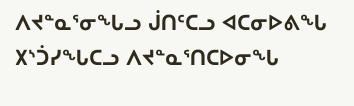ᐱᔪᓐᓇᕐᓂᖓᓗ ᒎᑎᑦᑕᓗ ᐊᑕᓂᐅᕕᖓ ᙭ᔅᑑᓯᖓᑕᓗ ᐱᔪᓐᓇᕐᑎᑕᐅᓂᖓ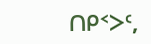ᑎᑭᑉᐳᑦ,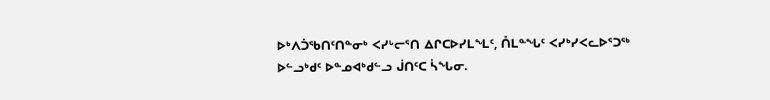ᐅᒃᐱᑑᖃᑎᑦᑎᓐᓂᒃ ᐸᓯᒡᓕᕐᑎ ᐃᒋᑕᐅᓯᒪᖕᒪᑦ, ᑍᒪᓐᖓᑦ ᐸᓯᒃᓯᐸᓚᐅᕐᑐᖅ ᐅᓪᓗᒃᑯᑦ ᐅᓐᓄᐊᒃᑯᓪᓗ ᒎᑎᑦᑕ ᓵᖓᓂ.